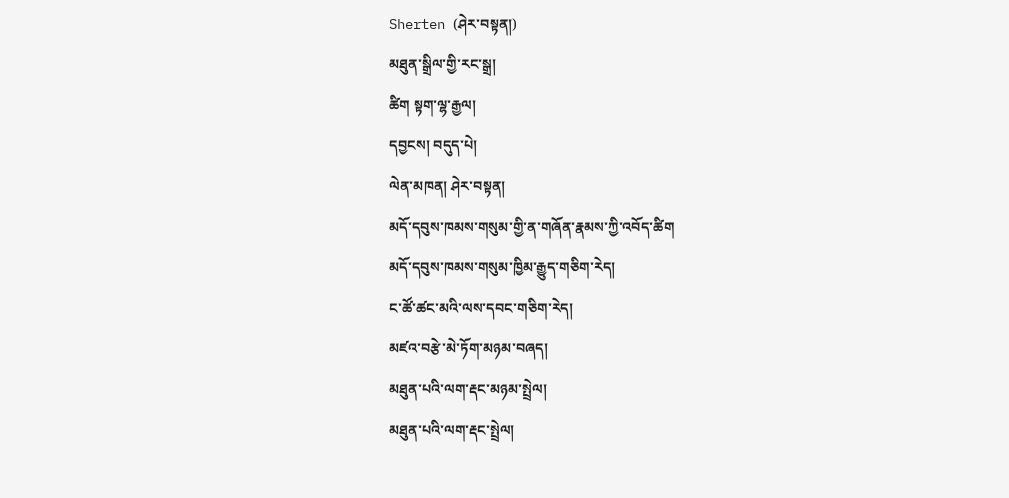Sherten (ཤེར་བསྟན།)
མཐུན་སྒྲིལ་གྱི་རང་སྒྲ།
ཚིག སྟག་ལྷ་རྒྱལ།
དབྱངས། བདུད་པེ།
ལེན་མཁན། ཤེར་བསྟན།
མདོ་དབུས་ཁམས་གསུམ་གྱི་ན་གཞོན་རྣམས་ཀྱི་འབོད་ཚིག
མདོ་དབུས་ཁམས་གསུམ་ཁྱིམ་རྒྱུད་གཅིག་རེད།
ང་ཚོ་ཚང་མའི་ལས་དབང་གཅིག་རེད།
མཛའ་བརྩེ་མེ་ཏོག་མཉམ་བཞད།
མཐུན་པའི་ལག་རྡང་མཉམ་སྤྲེལ།
མཐུན་པའི་ལག་རྡང་སྤྲེལ།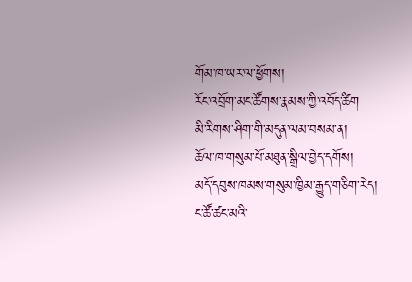གོམ་ཁ་ཡར་ལ་ཕྱོགས།
རོང་འབྲོག་མང་ཚོགས་རྣམས་ཀྱི་འབོད་ཚིག
མི་རིགས་ཤིག་གི་མདུན་ལམ་བསམ་ན།
ཆོལ་ཁ་གསུམ་པོ་མཐུན་སྒྲིལ་བྱེད་དགོས།
མདོ་དབུས་ཁམས་གསུམ་ཁྱིམ་རྒྱུད་གཅིག་རེད།
ང་ཚོ་ཚང་མའི་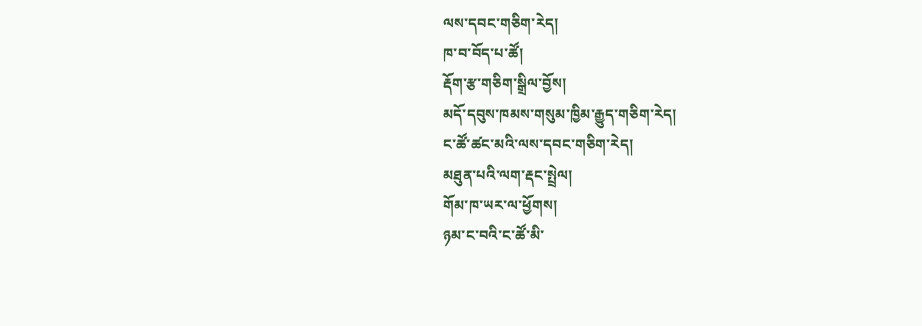ལས་དབང་གཅིག་རེད།
ཁ་བ་བོད་པ་ཚོ།
རྡོག་རྩ་གཅིག་སྒྲིལ་བྱོས།
མདོ་དབུས་ཁམས་གསུམ་ཁྱིམ་རྒྱུད་གཅིག་རེད།
ང་ཚོ་ཚང་མའི་ལས་དབང་གཅིག་རེད།
མཐུན་པའི་ལག་རྡང་སྤྲེལ།
གོམ་ཁ་ཡར་ལ་ཕྱོགས།
ཉམ་ང་བའི་ང་ཚོ་མི་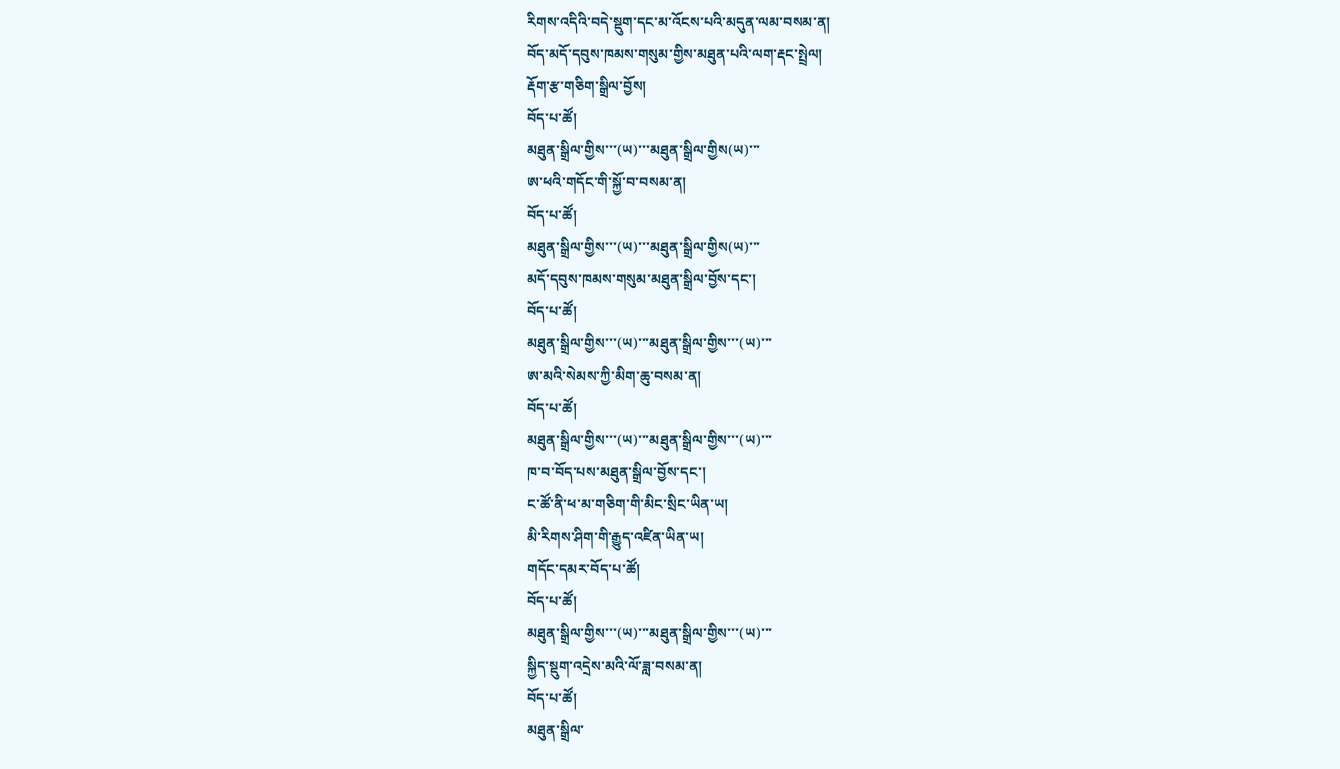རིགས་འདིའི་བདེ་སྡུག་དང་མ་འོངས་པའི་མདུན་ལམ་བསམ་ན།
བོད་མདོ་དབུས་ཁམས་གསུམ་གྱིས་མཐུན་པའི་ལག་རྡང་སྤྲེལ།
རྡོག་རྩ་གཅིག་སྒྲིལ་བྱོས།
བོད་པ་ཚོ།
མཐུན་སྒྲིལ་གྱིས་་་(ཡ)་་་མཐུན་སྒྲིལ་གྱིས(ཡ)་་་
ཨ་ཕའི་གདོང་གི་སྐྱོ་བ་བསམ་ན།
བོད་པ་ཚོ།
མཐུན་སྒྲིལ་གྱིས་་་(ཡ)་་་མཐུན་སྒྲིལ་གྱིས(ཡ)་་་
མདོ་དབུས་ཁམས་གསུམ་མཐུན་སྒྲིལ་བྱོས་དང་།
བོད་པ་ཚོ།
མཐུན་སྒྲིལ་གྱིས་་་(ཡ)་་་མཐུན་སྒྲིལ་གྱིས་་་(ཡ)་་་
ཨ་མའི་སེམས་ཀྱི་མིག་ཆུ་བསམ་ན།
བོད་པ་ཚོ།
མཐུན་སྒྲིལ་གྱིས་་་(ཡ)་་་མཐུན་སྒྲིལ་གྱིས་་་(ཡ)་་་
ཁ་བ་བོད་པས་མཐུན་སྒྲིལ་བྱོས་དང་།
ང་ཚོ་ནི་ཕ་མ་གཅིག་གི་མིང་སྲིང་ཡིན་ཡ།
མི་རིགས་ཤིག་གི་རྒྱུད་འཛིན་ཡིན་ཡ།
གདོང་དམར་བོད་པ་ཚོ།
བོད་པ་ཚོ།
མཐུན་སྒྲིལ་གྱིས་་་(ཡ)་་་མཐུན་སྒྲིལ་གྱིས་་་(ཡ)་་་
སྐྱིད་སྡུག་འདྲེས་མའི་ལོ་ཟླ་བསམ་ན།
བོད་པ་ཚོ།
མཐུན་སྒྲིལ་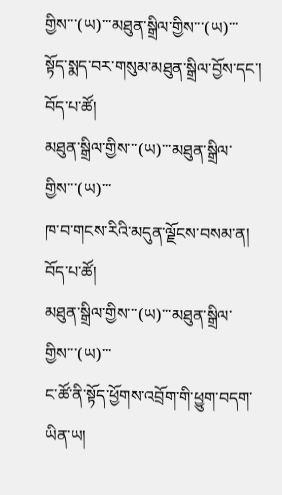གྱིས་་་(ཡ)་་་མཐུན་སྒྲིལ་གྱིས་་་(ཡ)་་་
སྟོད་སྨད་བར་གསུམ་མཐུན་སྒྲིལ་བྱོས་དང་།
བོད་པ་ཚོ།
མཐུན་སྒྲིལ་གྱིས་་་(ཡ)་་་མཐུན་སྒྲིལ་གྱིས་་་(ཡ)་་་
ཁ་བ་གངས་རིའི་མདུན་ལྗོངས་བསམ་ན།
བོད་པ་ཚོ།
མཐུན་སྒྲིལ་གྱིས་་་(ཡ)་་་མཐུན་སྒྲིལ་གྱིས་་་(ཡ)་་་
ང་ཚོ་ནི་སྟོད་ཕྱོགས་འབྲོག་གི་ཕྱུག་བདག་ཡིན་ཡ།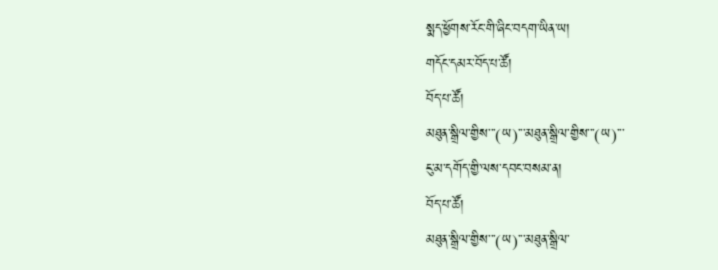སྨད་ཕྱོགས་རོང་གི་ཞིང་བདག་ཡིན་ཡ།
གདོང་དམར་བོད་པ་ཚོ།
བོད་པ་ཚོ།
མཐུན་སྒྲིལ་གྱིས་་་(ཡ)་་་མཐུན་སྒྲིལ་གྱིས་་་(ཡ)་་་
ངུ་མ་དགོད་གྱི་ལས་དབང་བསམ་ན།
བོད་པ་ཚོ།
མཐུན་སྒྲིལ་གྱིས་་་(ཡ)་་་མཐུན་སྒྲིལ་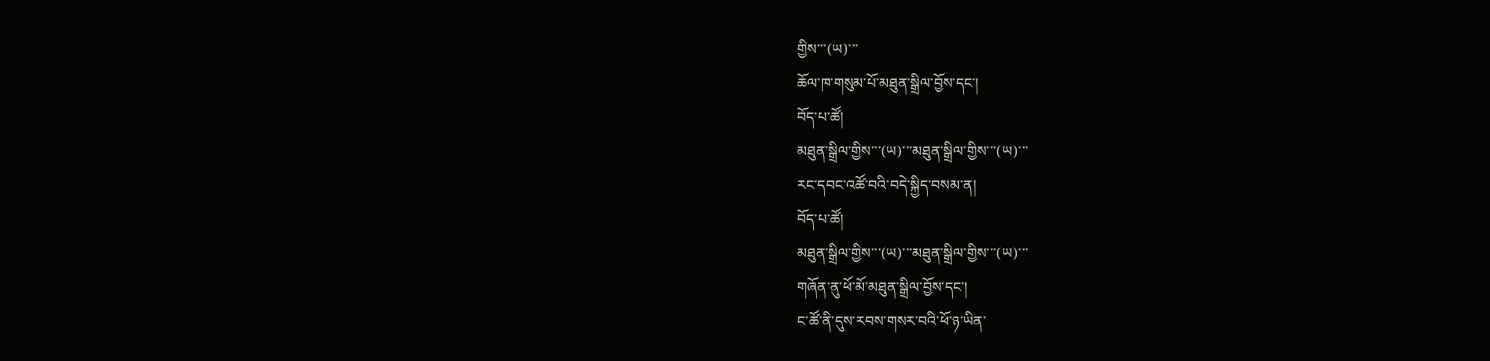གྱིས་་་(ཡ)་་་
ཆོལ་ཁ་གསུམ་པོ་མཐུན་སྒྲིལ་བྱོས་དང་།
བོད་པ་ཚོ།
མཐུན་སྒྲིལ་གྱིས་་་(ཡ)་་་མཐུན་སྒྲིལ་གྱིས་་་(ཡ)་་་
རང་དབང་འཚོ་བའི་བདེ་སྐྱིད་བསམ་ན།
བོད་པ་ཚོ།
མཐུན་སྒྲིལ་གྱིས་་་(ཡ)་་་མཐུན་སྒྲིལ་གྱིས་་་(ཡ)་་་
གཞོན་ནུ་ཕོ་མོ་མཐུན་སྒྲིལ་བྱོས་དང་།
ང་ཚོ་ནི་དུས་རབས་གསར་བའི་ཕོ་ཉ་ཡིན་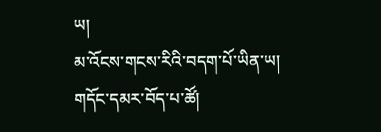ཡ།
མ་འོངས་གངས་རིའི་བདག་པོ་ཡིན་ཡ།
གདོང་དམར་བོད་པ་ཚོ།